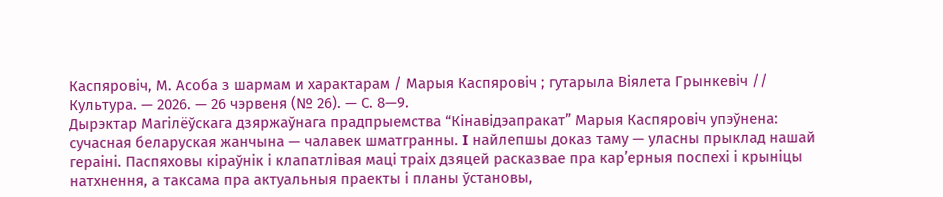Каспяровіч, М. Асоба з шармам и характарам / Марыя Каспяровіч ; гутарыла Віялета Грынкевіч // Культура. — 2026. — 26 чэрвеня (№ 26). — С. 8—9.
Дырэктар Магілёўскага дзяржаўнага прадпрыемства “Кінавідэапракат” Марыя Каспяровіч упэўнена: сучасная беларуская жанчына — чалавек шматгранны. I найлепшы доказ таму — уласны прыклад нашай гераіні. Паспяховы кіраўнік і клапатлівая маці траіх дзяцей расказвае пра кар’ерныя поспехі і крыніцы натхнення, а таксама пра актуальныя праекты і планы ўстановы,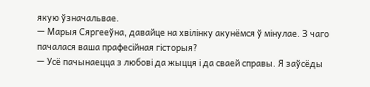якую ўзначальвае.
— Марыя Сяргееўна, давайце на хвілінку акунёмся ў мінулае. З чаго пачалася ваша прафесійная гісторыя?
— Усё пачынаецца з любові да жыцця і да сваей справы. Я заўсёды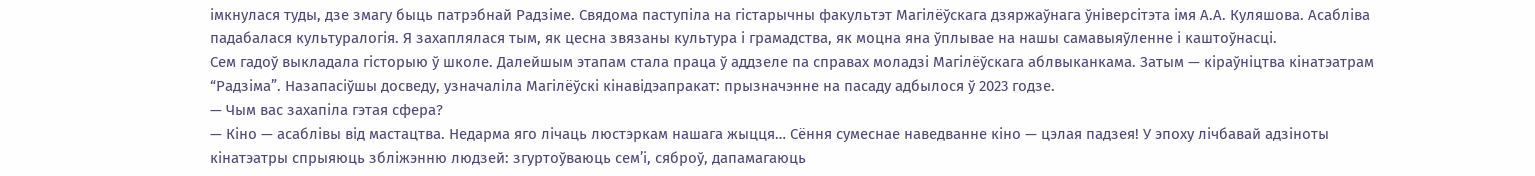імкнулася туды, дзе змагу быць патрэбнай Радзіме. Свядома паступіла на гістарычны факультэт Магілёўскага дзяржаўнага ўніверсітэта імя А.А. Куляшова. Асабліва падабалася культуралогія. Я захаплялася тым, як цесна звязаны культура і грамадства, як моцна яна ўплывае на нашы самавыяўленне і каштоўнасці.
Сем гадоў выкладала гісторыю ў школе. Далейшым этапам стала праца ў аддзеле па справах моладзі Магілёўскага аблвыканкама. Затым — кіраўніцтва кінатэатрам “Радзіма”. Назапасіўшы досведу, узначаліла Магілёўскі кінавідэапракат: прызначэнне на пасаду адбылося ў 2023 годзе.
— Чым вас захапіла гэтая сфера?
— Кіно — асаблівы від мастацтва. Недарма яго лічаць люстэркам нашага жыцця… Сёння сумеснае наведванне кіно — цэлая падзея! У эпоху лічбавай адзіноты кінатэатры спрыяюць збліжэнню людзей: згуртоўваюць сем’і, сяброў, дапамагаюць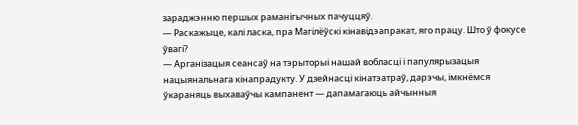зараджэнню першых раманігычных пачуццяў.
— Раскажыце, калі ласка, пра Магілёўскі кінавідэапракат, яго працу. Што ў фокусе ўвагі?
— Арганізацыя сеансаў на тэрыторыі нашай вобласці і папулярызацыя нацыянальнага кінапрадукту. У дзейнасці кінатэатраў, дарэчы, імкнёмся ўкараняць выхаваўчы кампанент — дапамагаюць айчынныя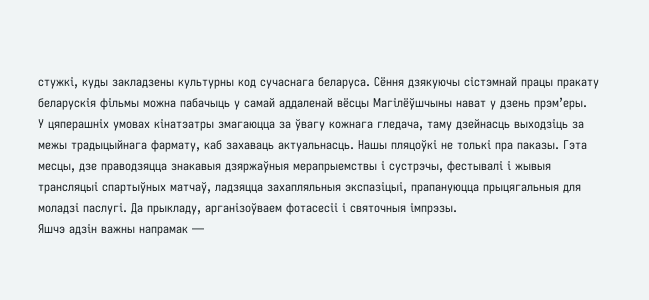стужкі, куды закладзены культурны код сучаснага беларуса. Сёння дзякуючы сістэмнай працы пракату беларускія фільмы можна пабачыць у самай аддаленай вёсцы Магілёўшчыны нават у дзень прэм’еры.
У цяперашніх умовах кінатэатры змагаюцца за ўвагу кожнага гледача, таму дзейнасць выходзіць за межы традыцыйнага фармату, каб захаваць актуальнасць. Нашы пляцоўкі не толькі пра паказы. Гэта месцы, дзе праводзяцца знакавыя дзяржаўныя мерапрыемствы і сустрэчы, фестывалі і жывыя трансляцыі спартыўных матчаў, ладзяцца захапляльныя экспазіцыі, прапануюцца прыцягальныя для моладзі паслугі. Да прыкладу, арганізоўваем фотасесіі і святочныя імпрэзы.
Яшчэ адзін важны напрамак —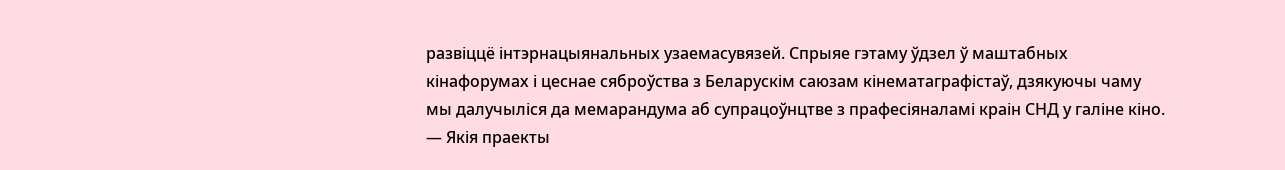развіццё інтэрнацыянальных узаемасувязей. Спрыяе гэтаму ўдзел ў маштабных кінафорумах і цеснае сяброўства з Беларускім саюзам кінематаграфістаў, дзякуючы чаму мы далучыліся да мемарандума аб супрацоўнцтве з прафесіяналамі краін СНД у галіне кіно.
— Якія праекты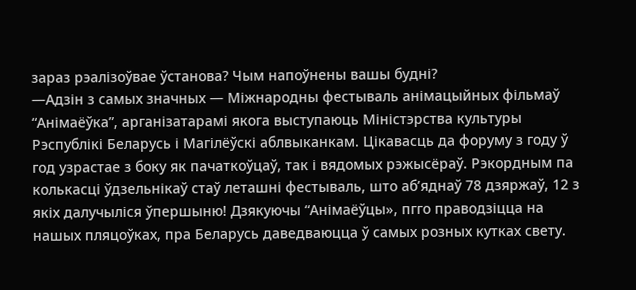зараз рэалізоўвае ўстанова? Чым напоўнены вашы будні?
—Адзін з самых значных — Міжнародны фестываль анімацыйных фільмаў “Анімаёўка”, арганізатарамі якога выступаюць Міністэрства культуры Рэспублікі Беларусь і Магілёўскі аблвыканкам. Цікавасць да форуму з году ў год узрастае з боку як пачаткоўцаў, так і вядомых рэжысёраў. Рэкордным па колькасці ўдзельнікаў стаў леташні фестываль, што аб’яднаў 78 дзяржаў, 12 з якіх далучыліся ўпершыню! Дзякуючы “Анімаёўцы», пгго праводзіцца на нашых пляцоўках, пра Беларусь даведваюцца ў самых розных кутках свету.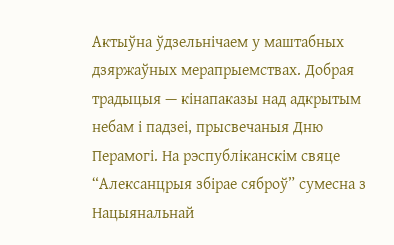Актыўна ўдзельнічаем у маштабных дзяржаўных мерапрыемствах. Добрая традыцыя — кінапаказы над адкрытым небам і падзеі, прысвечаныя Дню Перамогі. На рэспубліканскім свяце “Алексанцрыя збірае сяброў” сумесна з Нацыянальнай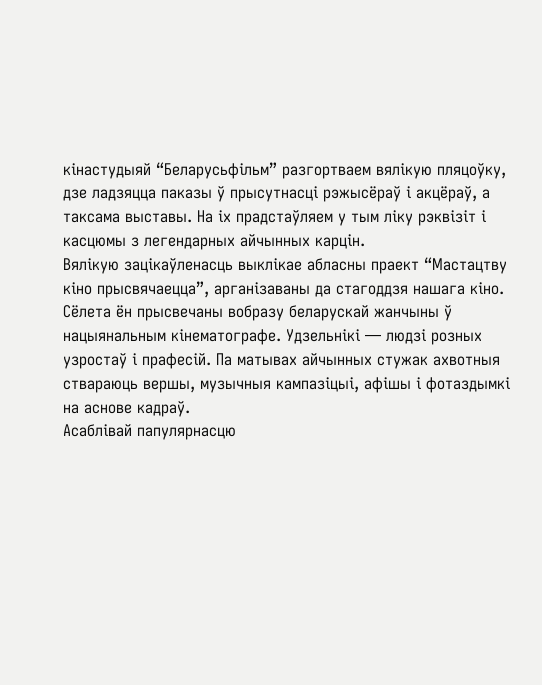кінастудыяй “Беларусьфільм” разгортваем вялікую пляцоўку, дзе ладзяцца паказы ў прысутнасці рэжысёраў і акцёраў, а таксама выставы. На іх прадстаўляем у тым ліку рэквізіт і касцюмы з легендарных айчынных карцін.
Вялікую зацікаўленасць выклікае абласны праект “Мастацтву кіно прысвячаецца”, арганізаваны да стагоддзя нашага кіно. Сёлета ён прысвечаны вобразу беларускай жанчыны ў нацыянальным кінематографе. Удзельнікі — людзі розных узростаў і прафесій. Па матывах айчынных стужак ахвотныя ствараюць вершы, музычныя кампазіцыі, афішы і фотаздымкі на аснове кадраў.
Асаблівай папулярнасцю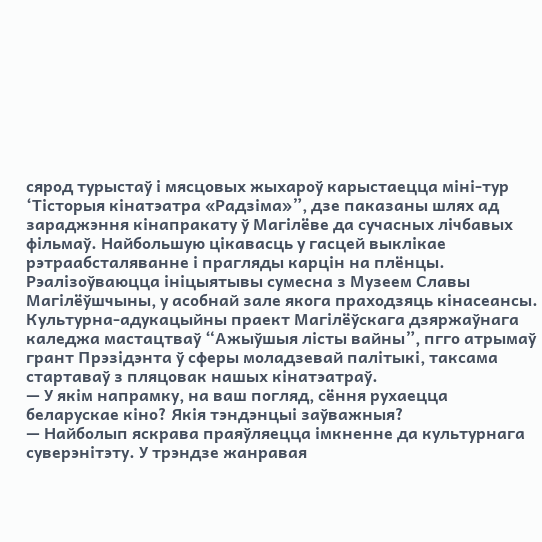сярод турыстаў і мясцовых жыхароў карыстаецца міні-тур ‘Тісторыя кінатэатра «Радзіма»”, дзе паказаны шлях ад зараджэння кінапракату ў Магілёве да сучасных лічбавых фільмаў. Найбольшую цікавасць у гасцей выклікае рэтраабсталяванне і прагляды карцін на плёнцы.
Рэалізоўваюцца ініцыятывы сумесна з Музеем Славы Магілёўшчыны, у асобнай зале якога праходзяць кінасеансы. Культурна-адукацыйны праект Магілёўскага дзяржаўнага каледжа мастацтваў “Ажыўшыя лісты вайны”, пгго атрымаў грант Прэзідэнта ў сферы моладзевай палітыкі, таксама стартаваў з пляцовак нашых кінатэатраў.
— У якім напрамку, на ваш погляд, сёння рухаецца беларускае кіно? Якія тэндэнцыі заўважныя?
— Найболып яскрава праяўляецца імкненне да культурнага суверэнітэту. У трэндзе жанравая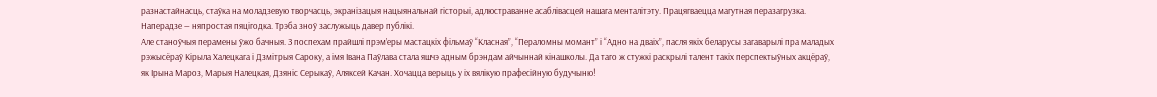разнастайнасць, стаўка на моладзевую творчасць, экранізацыя нацыянальнай гісторыі, адлюстраванне асаблівасцей нашага менталітэту. Працягваецца магутная перазагрузка. Наперадзе — няпростая пяцігодка. Трэба зноў заслужыць давер публікі.
Але станоўчыя перамены ўжо бачныя. З поспехам прайшлі прэм’еры мастацкіх фільмаў “Класная”, “Пераломны момант” і “Адно на дваіх”, пасля якіх беларусы загаварылі пра маладых рэжысёраў Кірыла Халецкага і Дзмітрыя Сароку, а імя Івана Паўлава стала яшчэ адным брэндам айчыннай кінашколы. Да таго ж стужкі раскрылі талент такіх перспектыўных акцёраў, як Ірына Мароз, Марыя Налецкая, Дзяніс Серыкаў, Аляксей Качан. Хочацца верыць у іх вялікую прафесійную будучыню!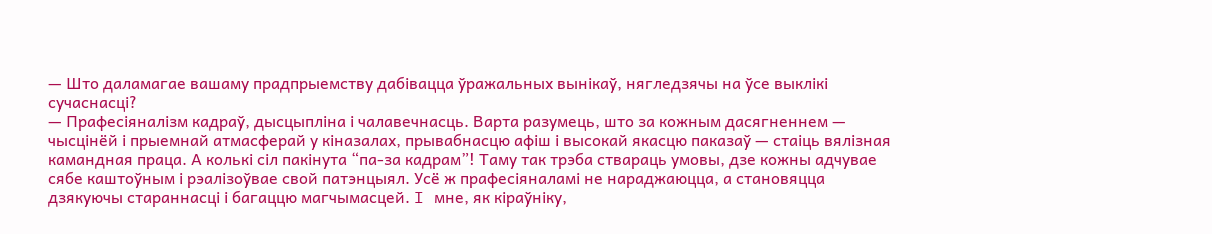— Што даламагае вашаму прадпрыемству дабівацца ўражальных вынікаў, нягледзячы на ўсе выклікі сучаснасці?
— Прафесіяналізм кадраў, дысцыпліна і чалавечнасць. Варта разумець, што за кожным дасягненнем — чысцінёй і прыемнай атмасферай у кіназалах, прывабнасцю афіш і высокай якасцю паказаў — стаіць вялізная камандная праца. А колькі сіл пакінута “па-за кадрам”! Таму так трэба ствараць умовы, дзе кожны адчувае сябе каштоўным і рэалізоўвае свой патэнцыял. Усё ж прафесіяналамі не нараджаюцца, а становяцца дзякуючы стараннасці і багаццю магчымасцей. I мне, як кіраўніку,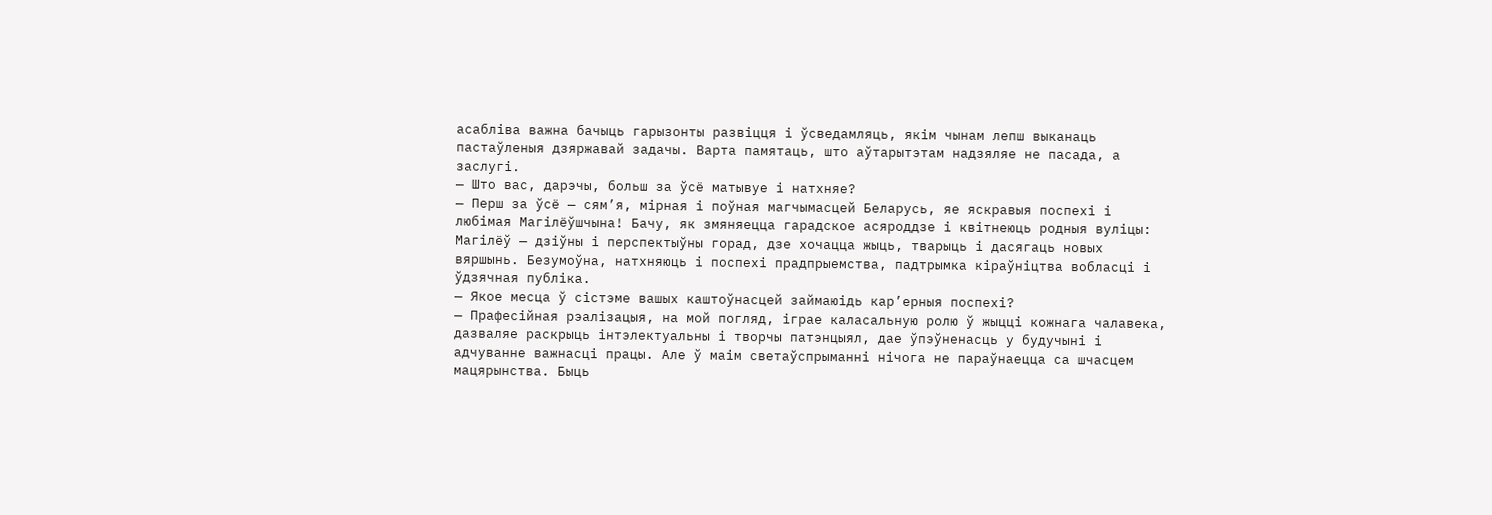асабліва важна бачыць гарызонты развіцця і ўсведамляць, якім чынам лепш выканаць пастаўленыя дзяржавай задачы. Варта памятаць, што аўтарытэтам надзяляе не пасада, а заслугі.
— Што вас, дарэчы, больш за ўсё матывуе і натхняе?
— Перш за ўсё — сям’я, мірная і поўная магчымасцей Беларусь, яе яскравыя поспехі і любімая Магілёўшчына! Бачу, як змяняецца гарадское асяроддзе і квітнеюць родныя вуліцы: Магілёў — дзіўны і перспектыўны горад, дзе хочацца жыць, тварыць і дасягаць новых вяршынь. Безумоўна, натхняюць і поспехі прадпрыемства, падтрымка кіраўніцтва вобласці і ўдзячная публіка.
— Якое месца ў сістэме вашых каштоўнасцей займаюідь кар’ерныя поспехі?
— Прафесійная рэалізацыя, на мой погляд, іграе каласальную ролю ў жыцці кожнага чалавека, дазваляе раскрыць інтэлектуальны і творчы патэнцыял, дае ўпэўненасць у будучыні і адчуванне важнасці працы. Але ў маім светаўспрыманні нічога не параўнаецца са шчасцем мацярынства. Быць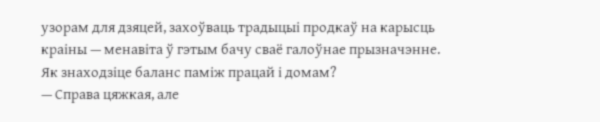узорам для дзяцей, захоўваць традыцыі продкаў на карысць краіны — менавіта ў гэтым бачу сваё галоўнае прызначэнне.
Як знаходзіце баланс паміж працай і домам?
— Справа цяжкая, але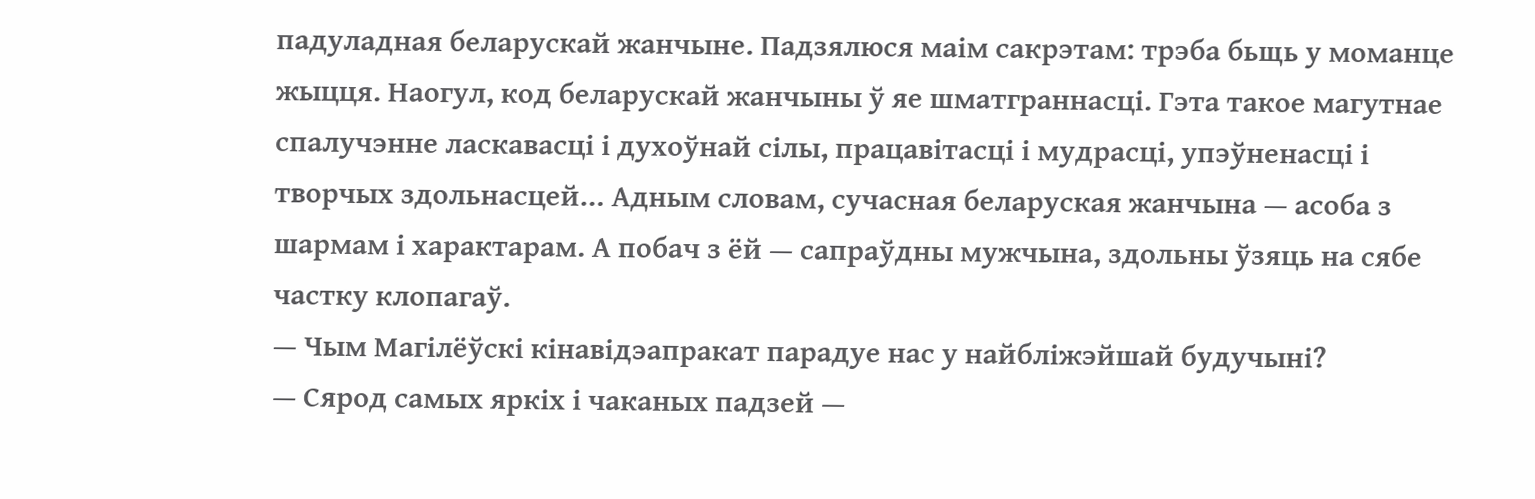падуладная беларускай жанчыне. Падзялюся маім сакрэтам: трэба бьщь у моманце жыцця. Наогул, код беларускай жанчыны ў яе шматграннасці. Гэта такое магутнае спалучэнне ласкавасці і духоўнай сілы, працавітасці і мудрасці, упэўненасці і творчых здольнасцей… Адным словам, сучасная беларуская жанчына — асоба з шармам і характарам. А побач з ёй — сапраўдны мужчына, здольны ўзяць на сябе частку клопагаў.
— Чым Магілёўскі кінавідэапракат парадуе нас у найбліжэйшай будучыні?
— Сярод самых яркіх і чаканых падзей —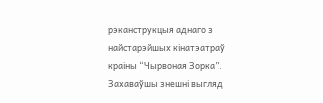рэканструкцыя аднаго з найстарэйшых кінатэатраў краіны “Чырвоная Зорка”. Захаваўшы знешні выгляд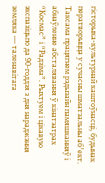гісторыка-культурнай каштоўнасці, будынак ператворыцца у сучасны шматзальны аб’ект. Таксама працягнем рэдызайн памяшканняў і абнаўленне абсталявання ў кінатэатрах “Космас” і “Радзіма”. Рыхтуем і цікавую экспазіцьпо да 90-годдзя з дня нараджэння земляка — таленавітага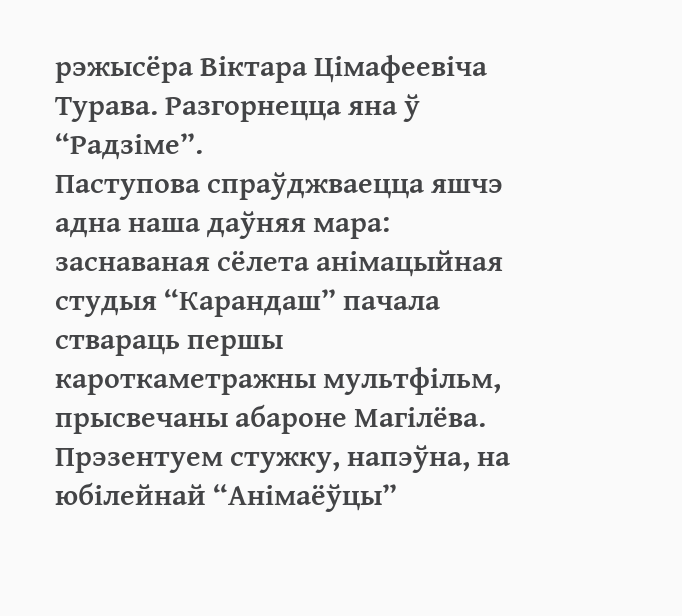рэжысёра Віктара Цімафеевіча Турава. Разгорнецца яна ў “Радзіме”.
Паступова спраўджваецца яшчэ адна наша даўняя мара: заснаваная сёлета анімацыйная студыя “Карандаш” пачала ствараць першы кароткаметражны мультфільм, прысвечаны абароне Магілёва. Прэзентуем стужку, напэўна, на юбілейнай “Анімаёўцы”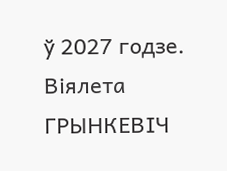ў 2027 годзе.
Віялета ГРЫНКЕВІЧ